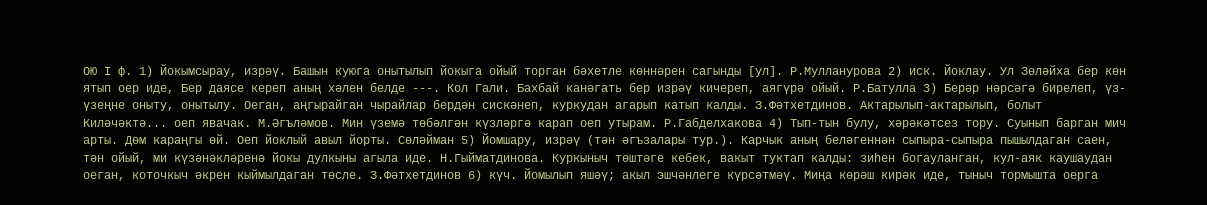ОЮ I ф. 1) Йокымсырау, изрәү. Башын куюга онытылып йокыга ойый торган бәхетле көннәрен сагынды [ул]. Р.Мулланурова 2) иск. Йоклау. Ул Зөләйха бер көн ятып оер иде, Бер даясе кереп аның хәлен белде ---. Кол Гали. Бахбай канәгать бер изрәү кичереп, аягүрә ойый. Р.Батулла 3) Берәр нәрсәгә бирелеп, үз-үзеңне оныту, онытылу. Оеган, аңгырайган чырайлар бердән сискәнеп, куркудан агарып катып калды. З.Фәтхетдинов. Актарылып-актарылып, болыт Киләчәктә... оеп явачак. М.Әгъләмов. Мин үземә төбәлгән күзләргә карап оеп утырам. Р.Габделхакова 4) Тып-тын булу, хәрәкәтсез тору. Суынып барган мич арты. Дөм караңгы өй. Оеп йоклый авыл йорты. Сөләйман 5) Йомшару, изрәү (тән әгъзалары тур.). Карчык аның беләгеннән сыпыра-сыпыра пышылдаган саен, тән ойый, ми күзәнәкләренә йокы дулкыны агыла иде. Н.Гыйматдинова. Куркыныч төштәге кебек, вакыт туктап калды: зиһен богауланган, кул-аяк каушаудан оеган, коточкыч әкрен кыймылдаган төсле. З.Фәтхетдинов 6) күч. Йомылып яшәү; акыл эшчәнлеге күрсәтмәү. Миңа көрәш кирәк иде, тыныч тормышта оерга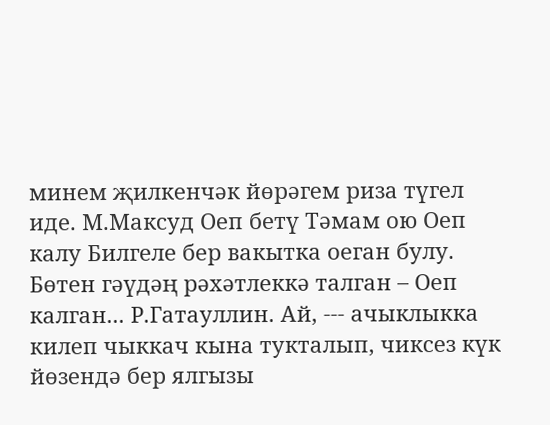минем җилкенчәк йөрәгем риза түгел иде. М.Максуд Оеп бетү Тәмам ою Оеп калу Билгеле бер вакытка оеган булу. Бөтен гәүдәң рәхәтлеккә талган – Оеп калган... Р.Гатауллин. Ай, --- ачыклыкка килеп чыккач кына тукталып, чиксез күк йөзендә бер ялгызы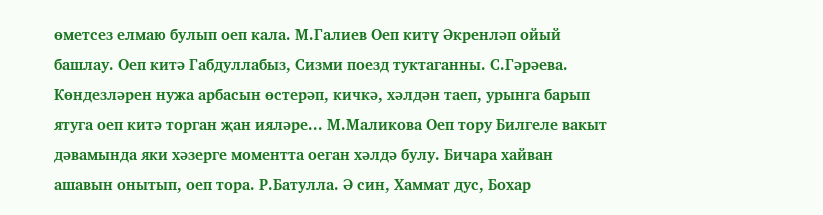өметсез елмаю булып оеп кала. М.Галиев Оеп китү Әкренләп ойый башлау. Оеп китә Габдуллабыз, Сизми поезд туктаганны. С.Гәрәева. Көндезләрен нужа арбасын өстерәп, кичкә, хәлдән таеп, урынга барып ятуга оеп китә торган җан ияләре... М.Маликова Оеп тору Билгеле вакыт дәвамында яки хәзерге моментта оеган хәлдә булу. Бичара хайван ашавын онытып, оеп тора. Р.Батулла. Ә син, Хаммат дус, Бохар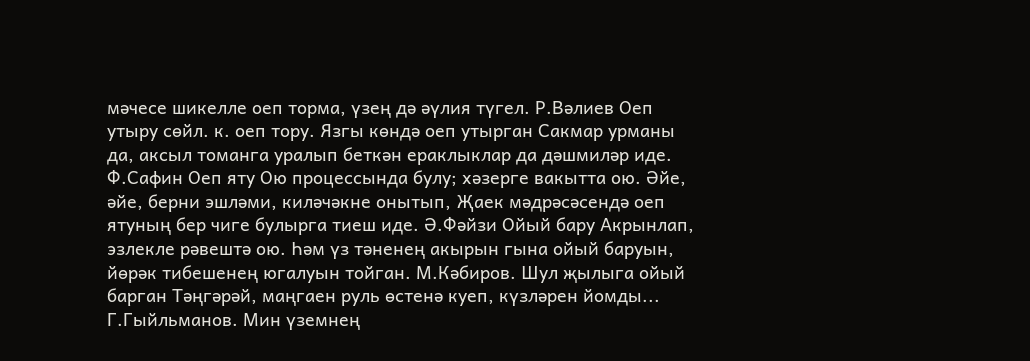мәчесе шикелле оеп торма, үзең дә әүлия түгел. Р.Вәлиев Оеп утыру сөйл. к. оеп тору. Язгы көндә оеп утырган Сакмар урманы да, аксыл томанга уралып беткән ераклыклар да дәшмиләр иде. Ф.Сафин Оеп яту Ою процессында булу; хәзерге вакытта ою. Әйе, әйе, берни эшләми, киләчәкне онытып, Җаек мәдрәсәсендә оеп ятуның бер чиге булырга тиеш иде. Ә.Фәйзи Ойый бару Акрынлап, эзлекле рәвештә ою. Һәм үз тәненең акырын гына ойый баруын, йөрәк тибешенең югалуын тойган. М.Кәбиров. Шул җылыга ойый барган Тәңгәрәй, маңгаен руль өстенә куеп, күзләрен йомды... Г.Гыйльманов. Мин үземнең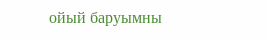ойый баруымны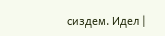сиздем. Идел |